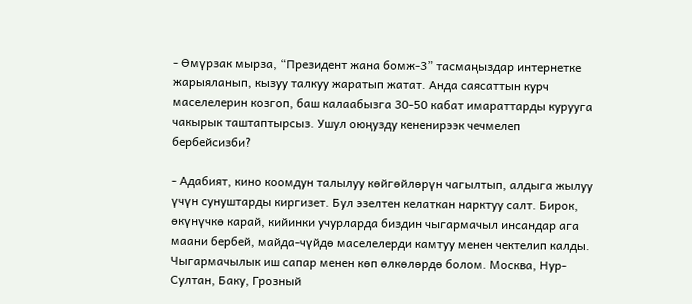- Өмүрзак мырза, “Президент жана бомж-3” тасмаңыздар интернетке жарыяланып, кызуу талкуу жаратып жатат. Анда саясаттын курч маселелерин козгоп, баш калаабызга 30-50 кабат имараттарды курууга чакырык таштаптырсыз. Ушул оюңузду кененирээк чечмелеп бербейсизби?

- Адабият, кино коомдун талылуу көйгөйлөрүн чагылтып, алдыга жылуу үчүн сунуштарды киргизет. Бул эзелтен келаткан нарктуу салт. Бирок, өкүнүчкө карай, кийинки учурларда биздин чыгармачыл инсандар ага маани бербей, майда-чүйдө маселелерди камтуу менен чектелип калды. Чыгармачылык иш сапар менен көп өлкөлөрдө болом. Москва, Нур-Султан, Баку, Грозный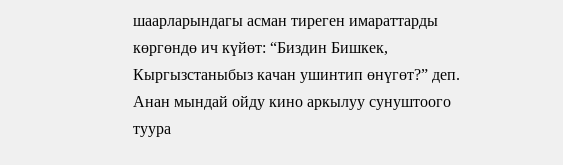шаарларындагы асман тиреген имараттарды көргөндө ич күйөт: “Биздин Бишкек, Кыргызстаныбыз качан ушинтип өнүгөт?” деп. Анан мындай ойду кино аркылуу сунуштоого туура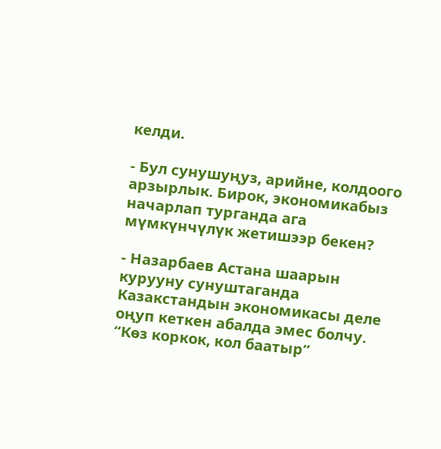келди.

- Бул сунушуңуз, арийне, колдоого арзырлык. Бирок, экономикабыз  начарлап турганда ага мүмкүнчүлүк жетишээр бекен?

- Назарбаев Астана шаарын курууну сунуштаганда Казакстандын экономикасы деле оңуп кеткен абалда эмес болчу. “Көз коркок, кол баатыр”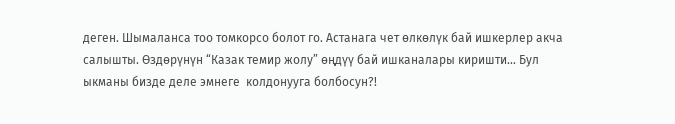деген. Шымаланса тоо томкорсо болот го. Астанага чет өлкөлүк бай ишкерлер акча салышты. Өздөрүнүн “Казак темир жолу” өңдүү бай ишканалары киришти... Бул ыкманы бизде деле эмнеге  колдонууга болбосун?!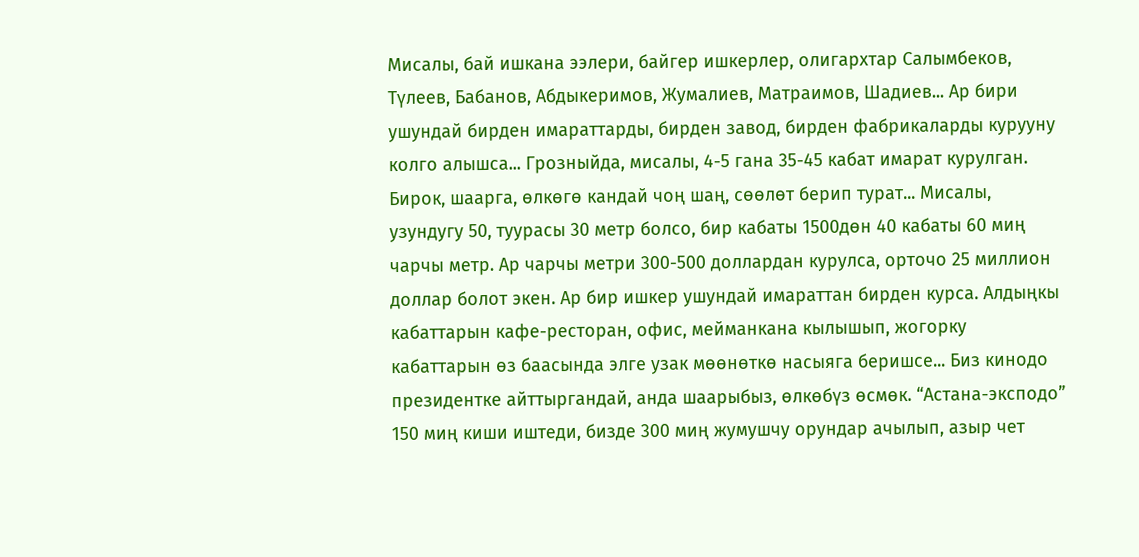Мисалы, бай ишкана ээлери, байгер ишкерлер, олигархтар Салымбеков, Түлеев, Бабанов, Абдыкеримов, Жумалиев, Матраимов, Шадиев... Ар бири ушундай бирден имараттарды, бирден завод, бирден фабрикаларды курууну колго алышса... Грозныйда, мисалы, 4-5 гана 35-45 кабат имарат курулган. Бирок, шаарга, өлкөгө кандай чоң шаң, сөөлөт берип турат... Мисалы, узундугу 50, туурасы 30 метр болсо, бир кабаты 1500дөн 40 кабаты 60 миң чарчы метр. Ар чарчы метри 300-500 доллардан курулса, орточо 25 миллион доллар болот экен. Ар бир ишкер ушундай имараттан бирден курса. Алдыңкы кабаттарын кафе-ресторан, офис, мейманкана кылышып, жогорку кабаттарын өз баасында элге узак мөөнөткө насыяга беришсе... Биз кинодо президентке айттыргандай, анда шаарыбыз, өлкөбүз өсмөк. “Астана-эксподо” 150 миң киши иштеди, бизде 300 миң жумушчу орундар ачылып, азыр чет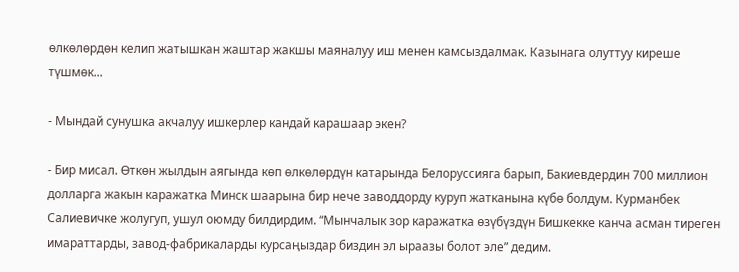өлкөлөрдөн келип жатышкан жаштар жакшы маяналуу иш менен камсыздалмак. Казынага олуттуу киреше түшмөк...

- Мындай сунушка акчалуу ишкерлер кандай карашаар экен?

- Бир мисал. Өткөн жылдын аягында көп өлкөлөрдүн катарында Белоруссияга барып, Бакиевдердин 700 миллион долларга жакын каражатка Минск шаарына бир нече заводдорду куруп жатканына күбө болдум. Курманбек Салиевичке жолугуп, ушул оюмду билдирдим. “Мынчалык зор каражатка өзүбүздүн Бишкекке канча асман тиреген имараттарды, завод-фабрикаларды курсаңыздар биздин эл ыраазы болот эле” дедим.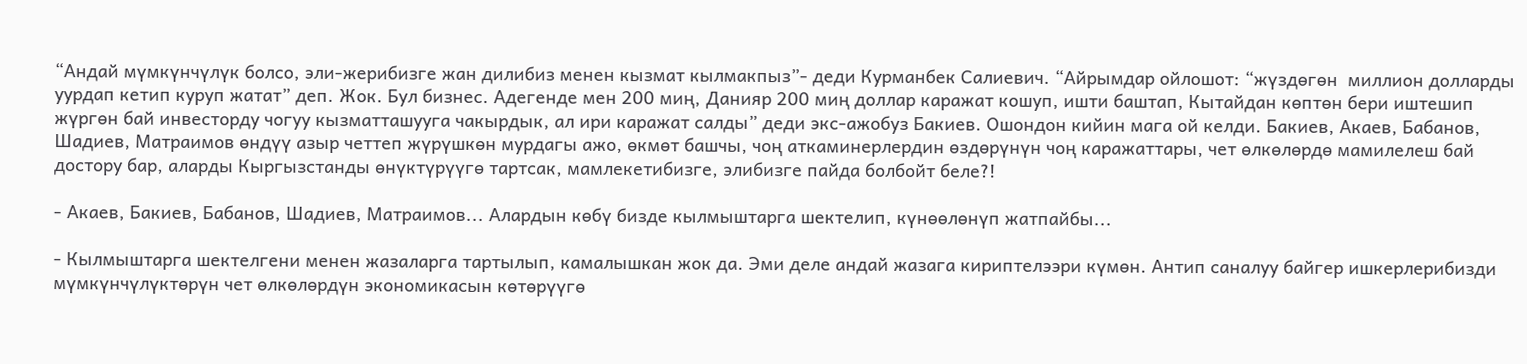“Андай мүмкүнчүлүк болсо, эли-жерибизге жан дилибиз менен кызмат кылмакпыз”- деди Курманбек Салиевич. “Айрымдар ойлошот: “жүздөгөн  миллион долларды уурдап кетип куруп жатат” деп. Жок. Бул бизнес. Адегенде мен 200 миң, Данияр 200 миң доллар каражат кошуп, ишти баштап, Кытайдан көптөн бери иштешип жүргөн бай инвесторду чогуу кызматташууга чакырдык, ал ири каражат салды” деди экс-ажобуз Бакиев. Ошондон кийин мага ой келди. Бакиев, Акаев, Бабанов, Шадиев, Матраимов өндүү азыр четтеп жүрүшкөн мурдагы ажо, өкмөт башчы, чоң аткаминерлердин өздөрүнүн чоң каражаттары, чет өлкөлөрдө мамилелеш бай достору бар, аларды Кыргызстанды өнүктүрүүгө тартсак, мамлекетибизге, элибизге пайда болбойт беле?!

- Акаев, Бакиев, Бабанов, Шадиев, Матраимов... Алардын көбү бизде кылмыштарга шектелип, күнөөлөнүп жатпайбы...

- Кылмыштарга шектелгени менен жазаларга тартылып, камалышкан жок да. Эми деле андай жазага кириптелээри күмөн. Антип саналуу байгер ишкерлерибизди мүмкүнчүлүктөрүн чет өлкөлөрдүн экономикасын көтөрүүгө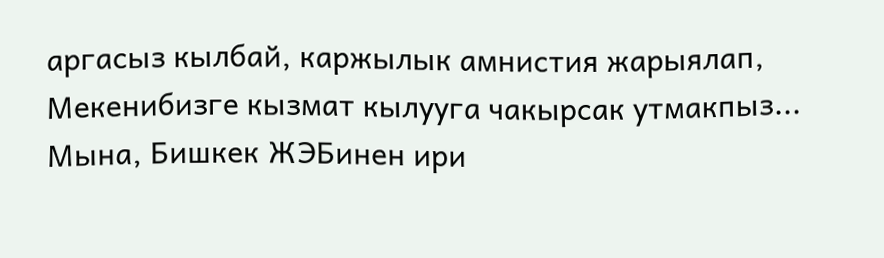аргасыз кылбай, каржылык амнистия жарыялап, Мекенибизге кызмат кылууга чакырсак утмакпыз... Мына, Бишкек ЖЭБинен ири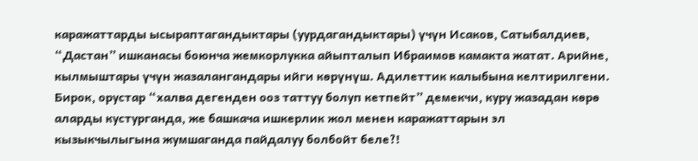каражаттарды ысыраптагандыктары (уурдагандыктары) үчүн Исаков, Сатыбалдиев, “Дастан” ишканасы боюнча жемкорлукка айыпталып Ибраимов камакта жатат. Арийне, кылмыштары үчүн жазалангандары ийги көрүнүш. Адилеттик калыбына келтирилгени. Бирок, орустар “халва дегенден ооз таттуу болуп кетпейт” демекчи, куру жазадан көрө аларды кустурганда, же башкача ишкерлик жол менен каражаттарын эл кызыкчылыгына жумшаганда пайдалуу болбойт беле?!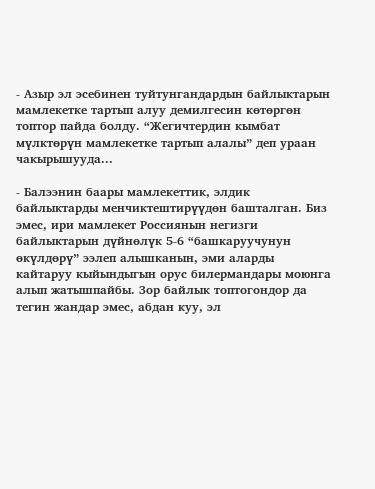- Азыр эл эсебинен туйтунгандардын байлыктарын мамлекетке тартып алуу демилгесин көтөргөн топтор пайда болду. “Жегичтердин кымбат мүлктөрүн мамлекетке тартып алалы” деп ураан чакырышууда...

- Балээнин баары мамлекеттик, элдик байлыктарды менчиктештирүүдөн башталган. Биз эмес, ири мамлекет Россиянын негизги байлыктарын дүйнөлүк 5-6 “башкаруучунун өкүлдөрү” ээлеп алышканын, эми аларды кайтаруу кыйындыгын орус билермандары моюнга алып жатышпайбы. Зор байлык топтогондор да тегин жандар эмес, абдан куу, эл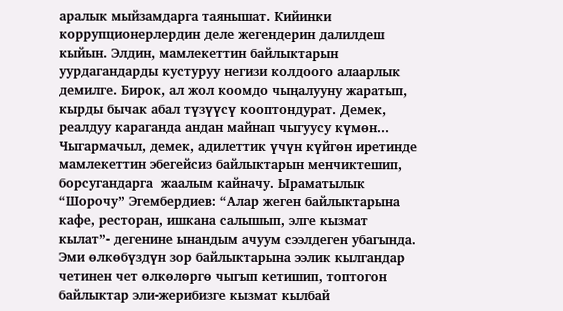аралык мыйзамдарга таянышат. Кийинки коррупционерлердин деле жегендерин далилдеш кыйын. Элдин, мамлекеттин байлыктарын уурдагандарды кустуруу негизи колдоого алаарлык демилге. Бирок, ал жол коомдо чыңалууну жаратып, кырды бычак абал түзүүсү кооптондурат. Демек, реалдуу караганда андан майнап чыгуусу күмөн... Чыгармачыл, демек, адилеттик үчүн күйгөн иретинде мамлекеттин эбегейсиз байлыктарын менчиктешип, борсугандарга  жаалым кайначу. Ыраматылык “Шорочу” Эгембердиев: “Алар жеген байлыктарына кафе, ресторан, ишкана салышып, элге кызмат кылат”- дегенине ынандым ачуум сээлдеген убагында. Эми өлкөбүздүн зор байлыктарына ээлик кылгандар четинен чет өлкөлөргө чыгып кетишип, топтогон байлыктар эли-жерибизге кызмат кылбай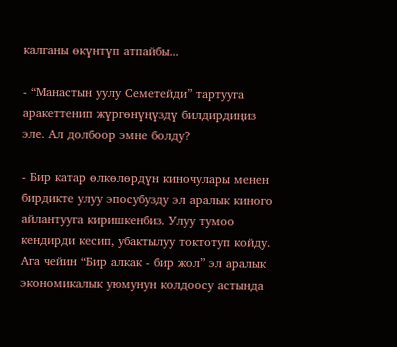калганы өкүнтүп атпайбы...

- “Манастын уулу Семетейди” тартууга аракеттенип жүргөнүңүздү билдирдиңиз эле. Ал долбоор эмне болду?

- Бир катар өлкөлөрдүн киночулары менен бирдикте улуу эпосубузду эл аралык киного айлантууга киришкенбиз. Улуу тумоо кендирди кесип, убактылуу токтотуп койду. Ага чейин “Бир алкак - бир жол” эл аралык экономикалык уюмунун колдоосу астында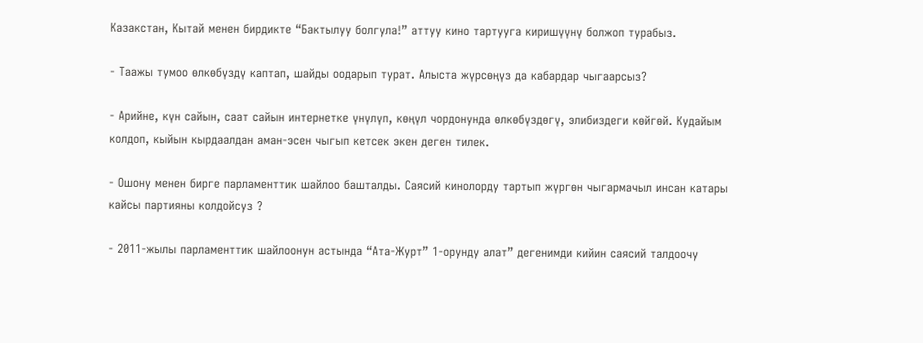Казакстан, Кытай менен бирдикте “Бактылуу болгула!” аттуу кино тартууга киришүүнү болжоп турабыз.

- Таажы тумоо өлкөбүздү каптап, шайды оодарып турат. Алыста жүрсөңүз да кабардар чыгаарсыз?

- Арийне, күн сайын, саат сайын интернетке үнүлүп, көңүл чордонунда өлкөбүздөгү, элибиздеги көйгөй. Кудайым колдоп, кыйын кырдаалдан аман-эсен чыгып кетсек экен деген тилек.

- Ошону менен бирге парламенттик шайлоо башталды. Саясий кинолорду тартып жүргөн чыгармачыл инсан катары кайсы партияны колдойсуз ?

- 2011-жылы парламенттик шайлоонун астында “Ата-Журт” 1-орунду алат” дегенимди кийин саясий талдоочу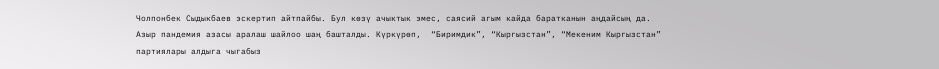Чолпонбек Сыдыкбаев эскертип айтпайбы. Бул көзү ачыктык эмес, саясий агым кайда баратканын аңдайсың да. Азыр пандемия азасы аралаш шайлоо шаң башталды. Күркүрөп,  “Биримдик”, “Кыргызстан”, “Мекеним Кыргызстан” партиялары алдыга чыгабыз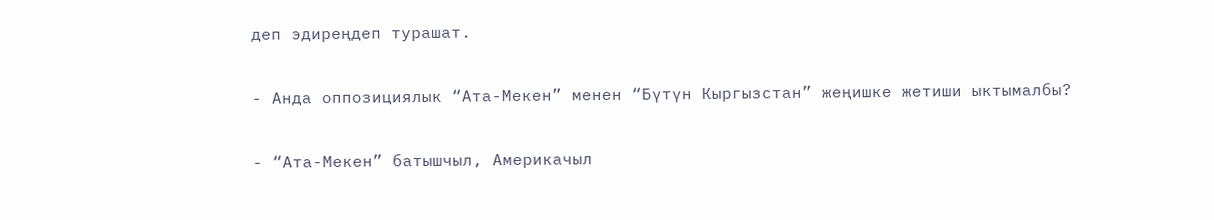деп эдиреңдеп турашат.

- Анда оппозициялык “Ата-Мекен” менен “Бүтүн Кыргызстан” жеңишке жетиши ыктымалбы?

- “Ата-Мекен” батышчыл, Америкачыл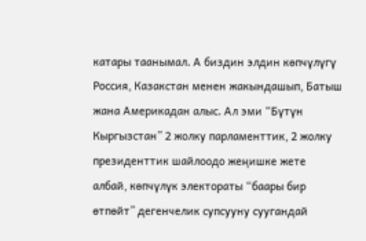катары таанымал. А биздин элдин көпчүлүгү Россия, Казакстан менен жакындашып, Батыш жана Америкадан алыс. Ал эми “Бүтүн Кыргызстан” 2 жолку парламенттик, 2 жолку президенттик шайлоодо жеңишке жете албай, көпчүлүк электораты “баары бир өтпөйт” дегенчелик супсууну суугандай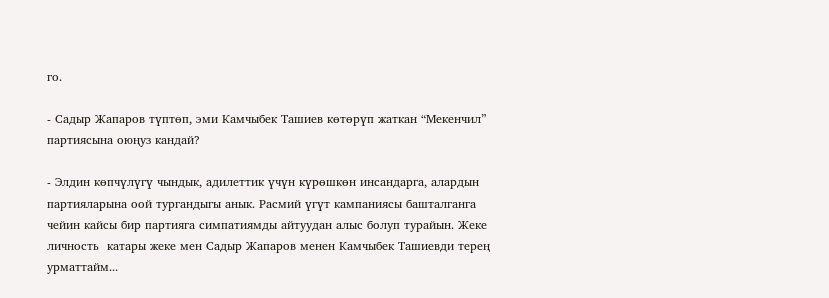го.

- Садыр Жапаров түптөп, эми Камчыбек Ташиев көтөрүп жаткан “Мекенчил” партиясына оюңуз кандай?

- Элдин көпчүлүгү чындык, адилеттик үчүн күрөшкөн инсандарга, алардын партияларына оой тургандыгы анык. Расмий үгүт кампаниясы башталганга чейин кайсы бир партияга симпатиямды айтуудан алыс болуп турайын. Жеке личность  катары жеке мен Садыр Жапаров менен Камчыбек Ташиевди терең урматтайм...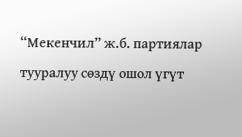“Мекенчил” ж.б. партиялар тууралуу сөздү ошол үгүт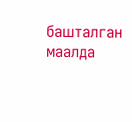башталган маалда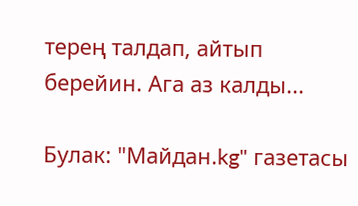терең талдап, айтып берейин. Ага аз калды...

Булак: "Майдан.kg" газетасы